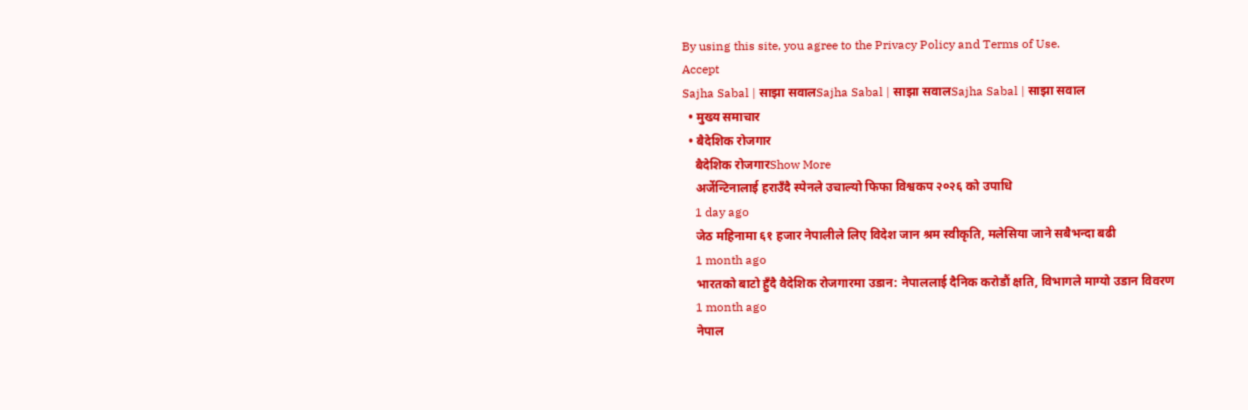By using this site, you agree to the Privacy Policy and Terms of Use.
Accept
Sajha Sabal | साझा सवालSajha Sabal | साझा सवालSajha Sabal | साझा सवाल
  • मुख्य समाचार
  • बैदेशिक रोजगार
    बैदेशिक रोजगारShow More
    अर्जेन्टिनालाई हराउँदै स्पेनले उचाल्यो फिफा विश्वकप २०२६ को उपाधि
    1 day ago
    जेठ महिनामा ६१ हजार नेपालीले लिए विदेश जान श्रम स्वीकृति, मलेसिया जाने सबैभन्दा बढी
    1 month ago
    भारतको बाटो हुँदै वैदेशिक रोजगारमा उडान: नेपाललाई दैनिक करोडौं क्षति, विभागले माग्यो उडान विवरण
    1 month ago
    नेपाल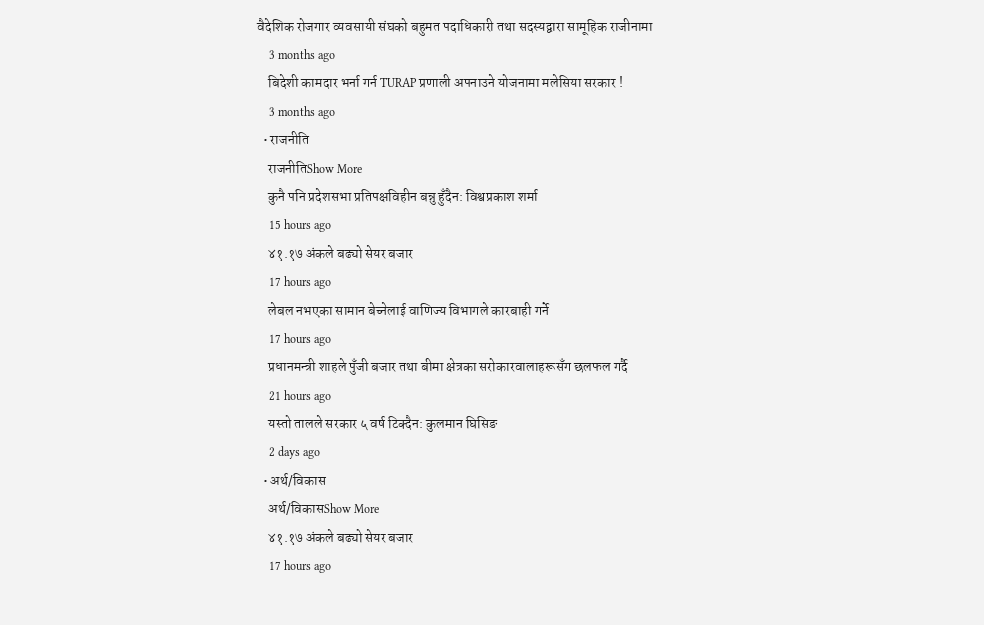वैदेशिक रोजगार व्यवसायी संघको बहुमत पदाधिकारी तथा सदस्यद्वारा सामूहिक राजीनामा
    3 months ago
    बिदेशी कामदार भर्ना गर्न TURAP प्रणाली अपनाउने योजनामा मलेसिया सरकार !
    3 months ago
  • राजनीति
    राजनीतिShow More
    कुनै पनि प्रदेशसभा प्रतिपक्षविहीन बन्नु हुँदैन: विश्वप्रकाश शर्मा
    15 hours ago
    ४१.१७ अंकले बढ्यो सेयर बजार
    17 hours ago
    लेबल नभएका सामान बेच्नेलाई वाणिज्य विभागले कारबाही गर्ने
    17 hours ago
    प्रधानमन्त्री शाहले पुँजी बजार तथा बीमा क्षेत्रका सरोकारवालाहरूसँग छलफल गर्दै
    21 hours ago
    यस्तो तालले सरकार ५ वर्ष टिक्दैन: कुलमान घिसिङ
    2 days ago
  • अर्थ/विकास
    अर्थ/विकासShow More
    ४१.१७ अंकले बढ्यो सेयर बजार
    17 hours ago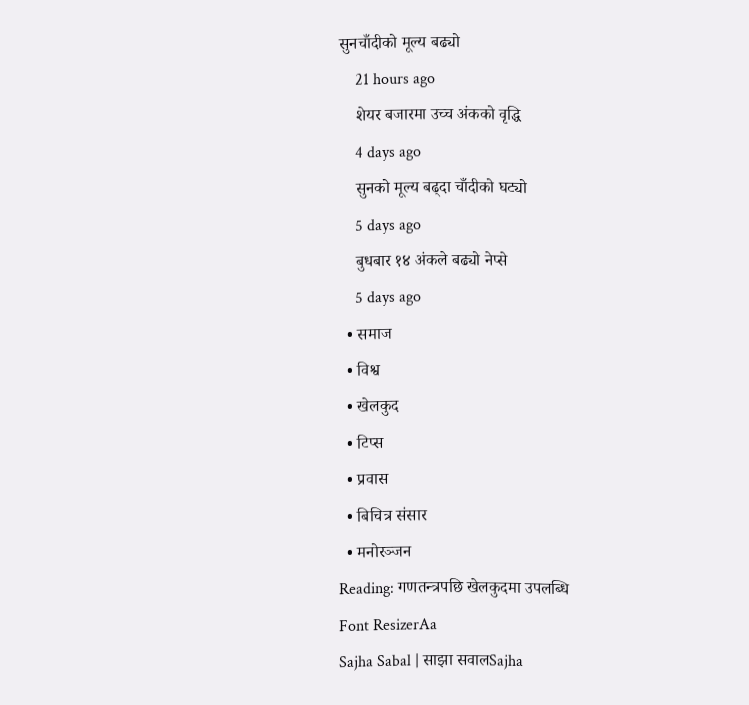सुनचाँदीको मूल्य बढ्यो
    21 hours ago
    शेयर बजारमा उच्च अंकको वृद्धि
    4 days ago
    सुनको मूल्य बढ्दा चाँदीको घट्यो
    5 days ago
    बुधबार १४ अंकले बढ्यो नेप्से
    5 days ago
  • समाज
  • विश्व
  • खेलकुद
  • टिप्स
  • प्रवास
  • बिचित्र संसार
  • मनोरञ्जन
Reading: गणतन्त्रपछि खेलकुदमा उपलब्धि
Font ResizerAa
Sajha Sabal | साझा सवालSajha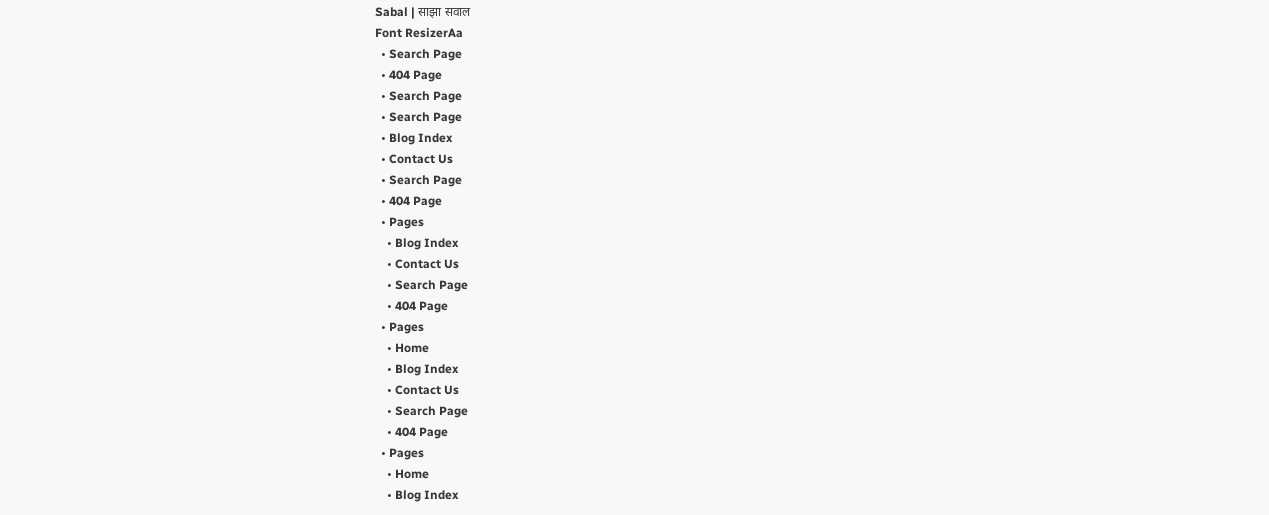Sabal | साझा सवाल
Font ResizerAa
  • Search Page
  • 404 Page
  • Search Page
  • Search Page
  • Blog Index
  • Contact Us
  • Search Page
  • 404 Page
  • Pages
    • Blog Index
    • Contact Us
    • Search Page
    • 404 Page
  • Pages
    • Home
    • Blog Index
    • Contact Us
    • Search Page
    • 404 Page
  • Pages
    • Home
    • Blog Index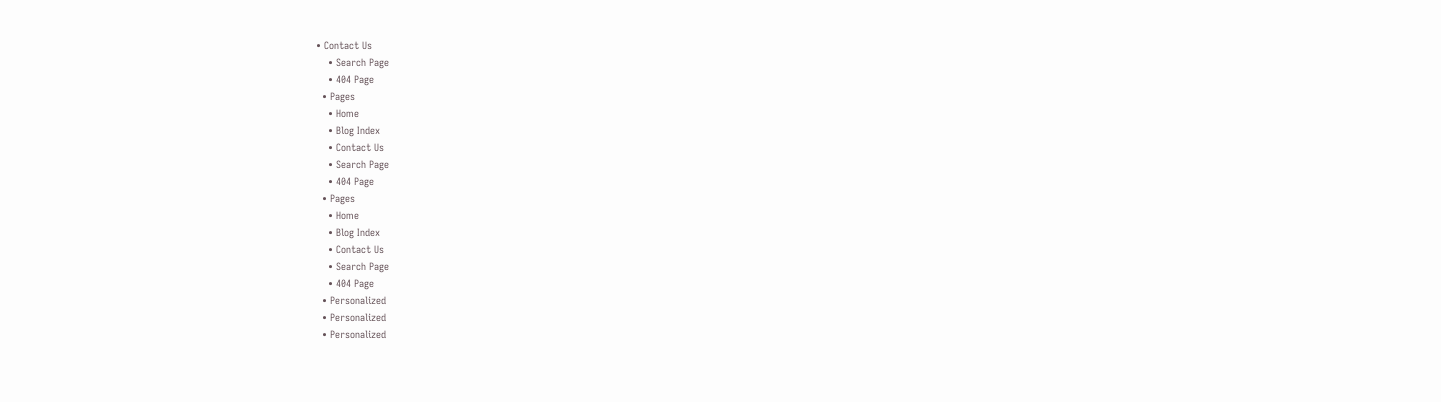• Contact Us
    • Search Page
    • 404 Page
  • Pages
    • Home
    • Blog Index
    • Contact Us
    • Search Page
    • 404 Page
  • Pages
    • Home
    • Blog Index
    • Contact Us
    • Search Page
    • 404 Page
  • Personalized
  • Personalized
  • Personalized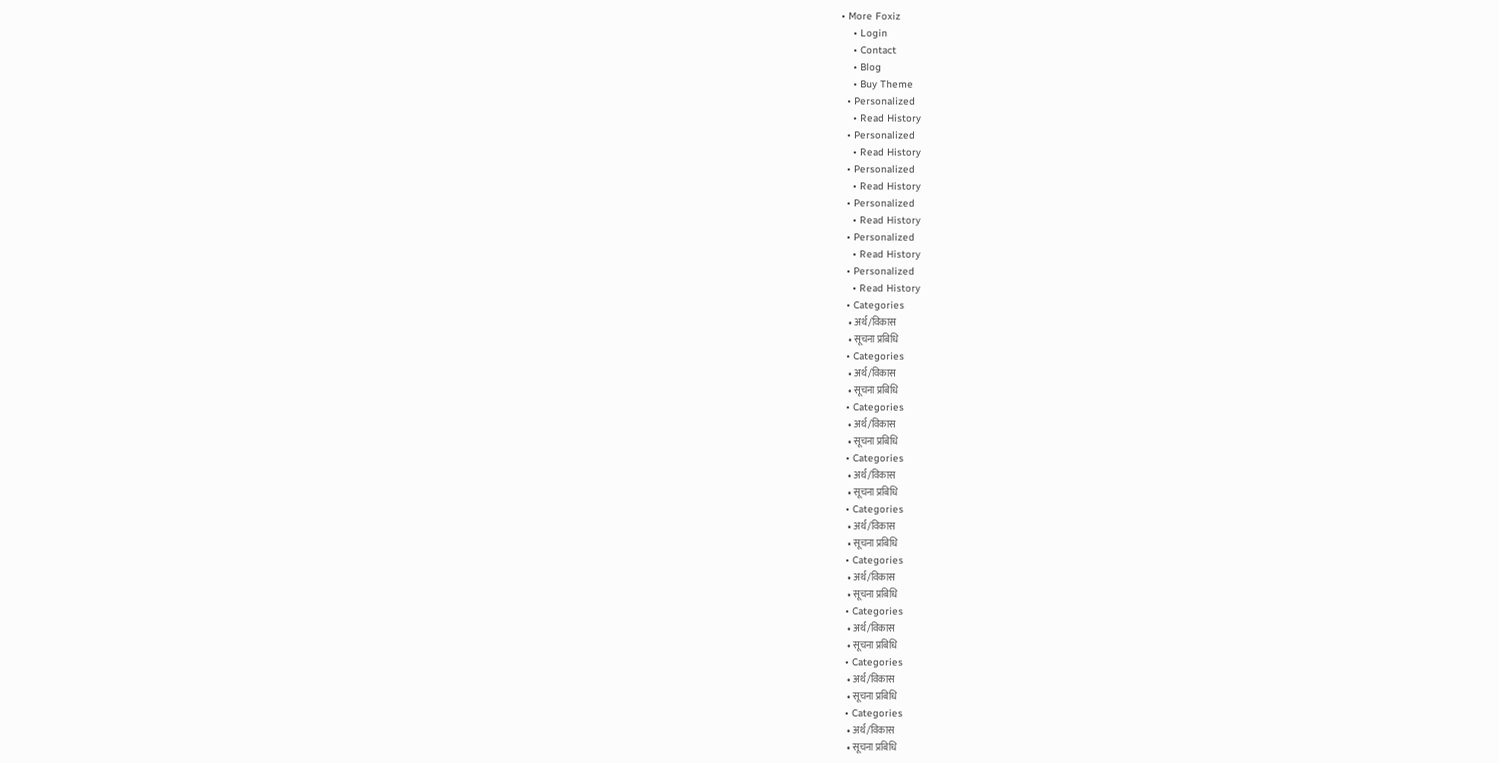• More Foxiz
    • Login
    • Contact
    • Blog
    • Buy Theme
  • Personalized
    • Read History
  • Personalized
    • Read History
  • Personalized
    • Read History
  • Personalized
    • Read History
  • Personalized
    • Read History
  • Personalized
    • Read History
  • Categories
    • अर्थ/विकास
    • सूचना प्रबिधि
  • Categories
    • अर्थ/विकास
    • सूचना प्रबिधि
  • Categories
    • अर्थ/विकास
    • सूचना प्रबिधि
  • Categories
    • अर्थ/विकास
    • सूचना प्रबिधि
  • Categories
    • अर्थ/विकास
    • सूचना प्रबिधि
  • Categories
    • अर्थ/विकास
    • सूचना प्रबिधि
  • Categories
    • अर्थ/विकास
    • सूचना प्रबिधि
  • Categories
    • अर्थ/विकास
    • सूचना प्रबिधि
  • Categories
    • अर्थ/विकास
    • सूचना प्रबिधि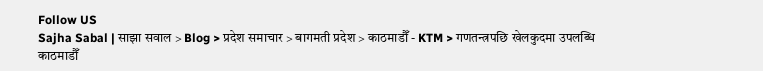Follow US
Sajha Sabal | साझा सवाल > Blog > प्रदेश समाचार > बागमती प्रदेश > काठमाडौँ - KTM > गणतन्त्रपछि खेलकुदमा उपलब्धि
काठमाडौँ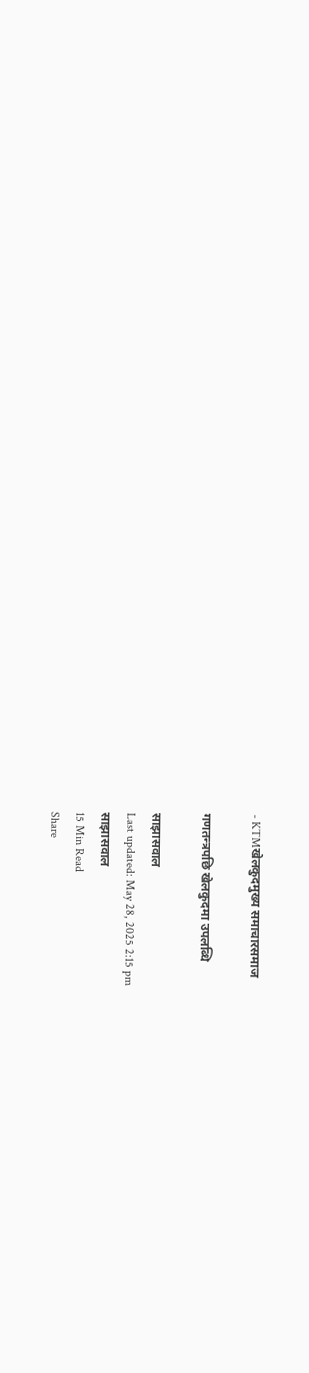- KTMखेलकुदमुख्य समाचारसमाज

गणतन्त्रपछि खेलकुदमा उपलब्धि

साझासवाल
Last updated: May 28, 2025 2:15 pm
साझासवाल
15 Min Read
Share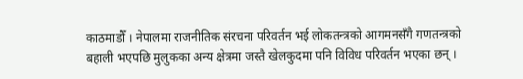काठमाडौँ । नेपालमा राजनीतिक संरचना परिवर्तन भई लोकतन्त्रको आगमनसँगै गणतन्त्रको बहाली भएपछि मुलुकका अन्य क्षेत्रमा जस्तै खेलकुदमा पनि विविध परिवर्तन भएका छन् ।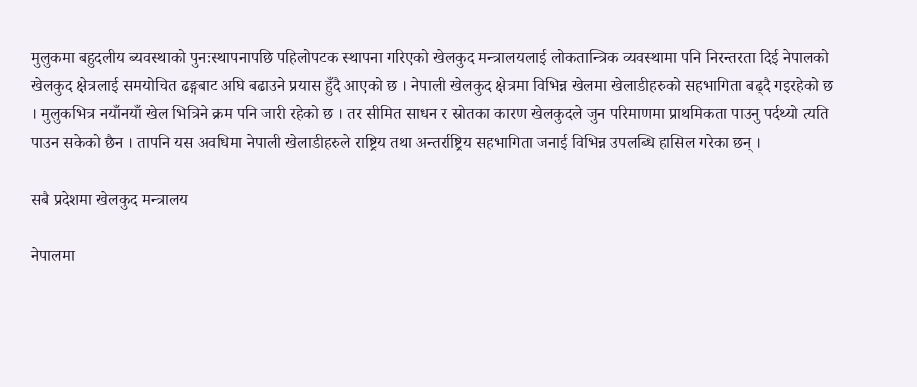मुलुकमा बहुदलीय ब्यवस्थाको पुनःस्थापनापछि पहिलोपटक स्थापना गरिएको खेलकुद मन्त्रालयलाई लोकतान्त्रिक व्यवस्थामा पनि निरन्तरता दिई नेपालको खेलकुद क्षेत्रलाई समयोचित ढङ्गबाट अघि बढाउने प्रयास हुँदै आएको छ । नेपाली खेलकुद क्षेत्रमा विभिन्न खेलमा खेलाडीहरुको सहभागिता बढ्दै गइरहेको छ । मुलुकभित्र नयाँनयाँ खेल भित्रिने क्रम पनि जारी रहेको छ । तर सीमित साधन र स्रोतका कारण खेलकुदले जुन परिमाणमा प्राथमिकता पाउनु पर्दथ्यो त्यति पाउन सकेको छैन । तापनि यस अवधिमा नेपाली खेलाडीहरुले राष्ट्रिय तथा अन्तर्राष्ट्रिय सहभागिता जनाई विभिन्न उपलब्धि हासिल गरेका छन् ।

सबै प्रदेशमा खेलकुद मन्त्रालय

नेपालमा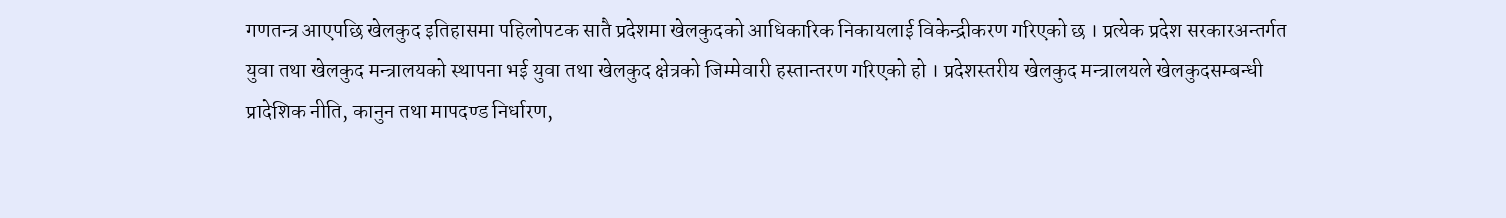गणतन्त्र आएपछि खेलकुद इतिहासमा पहिलोपटक सातै प्रदेशमा खेलकुदको आधिकारिक निकायलाई विकेन्द्रीकरण गरिएको छ । प्रत्येक प्रदेश सरकारअन्तर्गत युवा तथा खेलकुद मन्त्रालयको स्थापना भई युवा तथा खेलकुद क्षेत्रको जिम्मेवारी हस्तान्तरण गरिएको हो । प्रदेशस्तरीय खेलकुद मन्त्रालयले खेलकुदसम्बन्धी प्रादेशिक नीति, कानुन तथा मापदण्ड निर्धारण,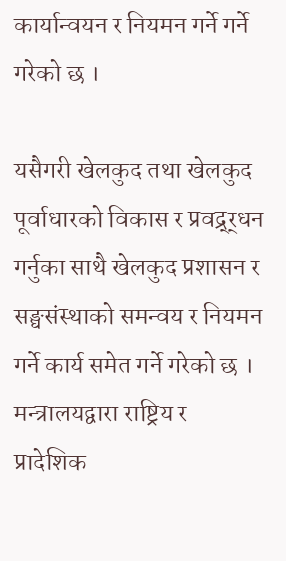कार्यान्वयन र नियमन गर्ने गर्ने गरेको छ ।

यसैगरी खेलकुद तथा खेलकुद पूर्वाधारको विकास र प्रवद्र्र्धन गर्नुका साथै खेलकुद प्रशासन र सङ्घसंस्थाको समन्वय र नियमन गर्ने कार्य समेत गर्ने गरेको छ । मन्त्रालयद्वारा राष्ट्रिय र प्रादेशिक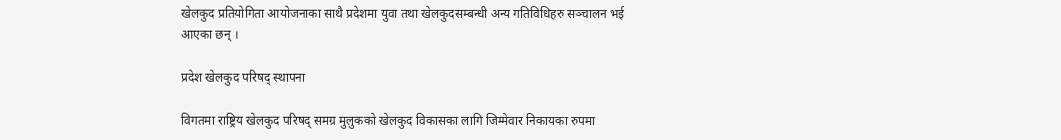खेलकुद प्रतियोगिता आयोजनाका साथै प्रदेशमा युवा तथा खेलकुदसम्बन्धी अन्य गतिविधिहरु सञ्चालन भई आएका छन् ।

प्रदेश खेलकुद परिषद् स्थापना

विगतमा राष्ट्रिय खेलकुद परिषद् समग्र मुलुकको खेलकुद विकासका लागि जिम्मेवार निकायका रुपमा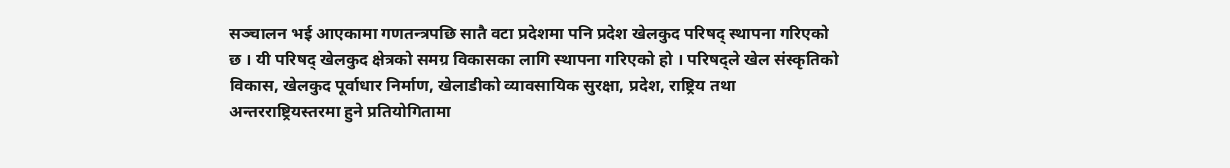सञ्चालन भई आएकामा गणतन्त्रपछि सातै वटा प्रदेशमा पनि प्रदेश खेलकुद परिषद् स्थापना गरिएको छ । यी परिषद् खेलकुद क्षेत्रको समग्र विकासका लागि स्थापना गरिएको हो । परिषद्ले खेल संस्कृतिको विकास, खेलकुद पूर्वाधार निर्माण, खेलाडीको व्यावसायिक सुरक्षा, प्रदेश, राष्ट्रिय तथा अन्तरराष्ट्रियस्तरमा हुने प्रतियोगितामा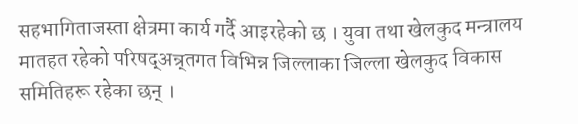सहभागिताजस्ता क्षेत्रमा कार्य गर्दै आइरहेको छ । युवा तथा खेलकुद मन्त्रालय मातहत रहेको परिषद्अन्र्तगत विभिन्न जिल्लाका जिल्ला खेलकुद विकास समितिहरू रहेका छन् ।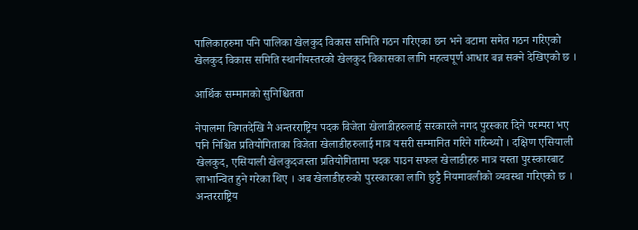पालिकाहरुमा पनि पालिका खेलकुद विकास समिति गठन गरिएका छन भने वटामा समेत गठन गरिएको खेलकुद विकास समिति स्थानीयस्तरको खेलकुद विकासका लागि महत्वपूर्ण आधार बन्न सक्ने देखिएको छ ।

आर्थिक सम्मानको सुनिश्चितता

नेपालमा विगतदेखि नै अन्तरराष्ट्रिय पदक विजेता खेलाडीहरुलाई सरकारले नगद पुरस्कार दिने परम्परा भए पनि निश्चित प्रतियोगिताका विजेता खेलाडीहरुलाई मात्र यसरी सम्मानित गरिने गरिन्थ्यो । दक्षिण एसियाली खेलकुद, एसियाली खेलकुदजस्ता प्रतियोगितामा पदक पाउन सफल खेलाडीहरु मात्र यस्ता पुरस्कारबाट लाभान्वित हुने गरेका थिए । अब खेलाडीहरुको पुरस्कारका लागि छुट्टै नियमावलीको व्यवस्था गरिएको छ । अन्तरराष्ट्रिय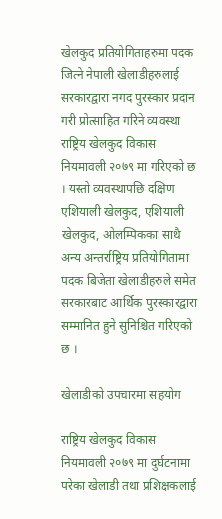खेलकुद प्रतियोगिताहरुमा पदक जित्ने नेपाली खेलाडीहरुलाई सरकारद्वारा नगद पुरस्कार प्रदान गरी प्रोत्साहित गरिने व्यवस्था राष्ट्रिय खेलकुद विकास नियमावली २०७९ मा गरिएको छ । यस्तो व्यवस्थापछि दक्षिण एशियाली खेलकुद, एशियाली खेलकुद, ओलम्पिकका साथै अन्य अन्तर्राष्ट्रिय प्रतियोगितामा पदक बिजेता खेलाडीहरुले समेत सरकारबाट आर्थिक पुरस्कारद्वारा सम्मानित हुने सुनिश्चित गरिएको छ ।

खेलाडीको उपचारमा सहयोग

राष्ट्रिय खेलकुद विकास नियमावली २०७९ मा दुर्घटनामा परेका खेलाडी तथा प्रशिक्षकलाई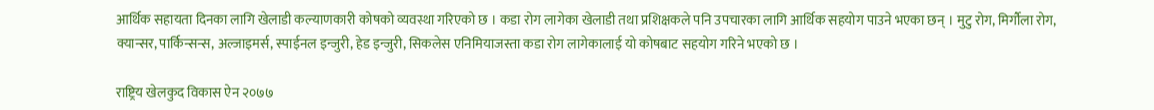आर्थिक सहायता दिनका लागि खेलाडी कल्याणकारी कोषको व्यवस्था गरिएको छ । कडा रोग लागेका खेलाडी तथा प्रशिक्षकले पनि उपचारका लागि आर्थिक सहयोग पाउने भएका छन् । मुटु रोग, मिर्गौला रोग, क्यान्सर, पार्किन्सन्स, अल्जाइमर्स, स्पाईनल इन्जुरी, हेड इन्जुरी, सिकलेस एनिमियाजस्ता कडा रोग लागेकालाई यो कोषबाट सहयोग गरिने भएको छ ।

राष्ट्रिय खेलकुद विकास ऐन २०७७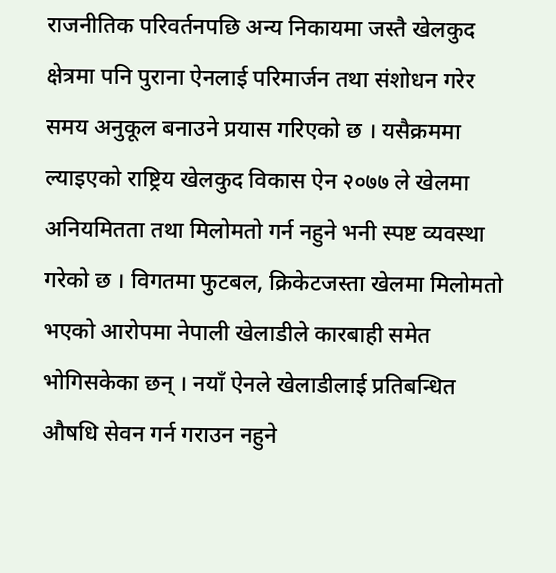राजनीतिक परिवर्तनपछि अन्य निकायमा जस्तै खेलकुद क्षेत्रमा पनि पुराना ऐनलाई परिमार्जन तथा संशोधन गरेर समय अनुकूल बनाउने प्रयास गरिएको छ । यसैक्रममा ल्याइएको राष्ट्रिय खेलकुद विकास ऐन २०७७ ले खेलमा अनियमितता तथा मिलोमतो गर्न नहुने भनी स्पष्ट व्यवस्था गरेको छ । विगतमा फुटबल, क्रिकेटजस्ता खेलमा मिलोमतो भएको आरोपमा नेपाली खेलाडीले कारबाही समेत भोगिसकेका छन् । नयाँ ऐनले खेलाडीलाई प्रतिबन्धित औषधि सेवन गर्न गराउन नहुने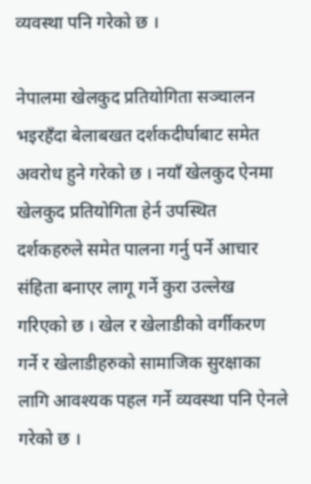व्यवस्था पनि गरेको छ ।

नेपालमा खेलकुद प्रतियोगिता सञ्चालन भइरहँदा बेलाबखत दर्शकदीर्घाबाट समेत अवरोध हुने गरेको छ । नयाँ खेलकुद ऐनमा खेलकुद प्रतियोगिता हेर्न उपस्थित दर्शकहरुले समेत पालना गर्नु पर्ने आचार संहिता बनाएर लागू गर्ने कुरा उल्लेख गरिएको छ । खेल र खेलाडीको वर्गीकरण गर्ने र खेलाडीहरुको सामाजिक सुरक्षाका लागि आवश्यक पहल गर्ने व्यवस्था पनि ऐनले गरेको छ ।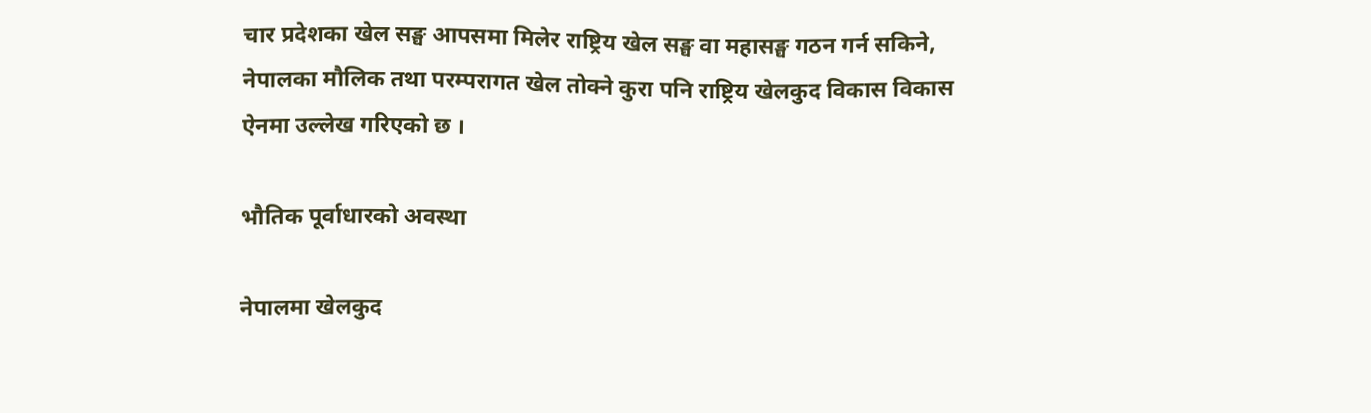चार प्रदेशका खेल सङ्घ आपसमा मिलेर राष्ट्रिय खेल सङ्घ वा महासङ्घ गठन गर्न सकिने, नेपालका मौलिक तथा परम्परागत खेल तोक्ने कुरा पनि राष्ट्रिय खेलकुद विकास विकास ऐनमा उल्लेख गरिएको छ ।

भौतिक पूर्वाधारको अवस्था

नेपालमा खेलकुद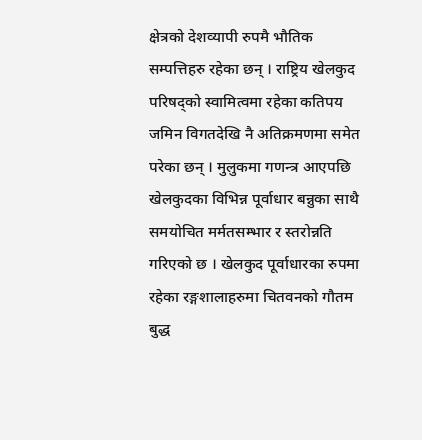क्षेत्रको देशव्यापी रुपमै भौतिक सम्पत्तिहरु रहेका छन् । राष्ट्रिय खेलकुद परिषद्को स्वामित्वमा रहेका कतिपय जमिन विगतदेखि नै अतिक्रमणमा समेत परेका छन् । मुलुकमा गणन्त्र आएपछि खेलकुदका विभिन्न पूर्वाधार बन्नुका साथै समयोचित मर्मतसम्भार र स्तरोन्नति गरिएको छ । खेलकुद पूर्वाधारका रुपमा रहेका रङ्गशालाहरुमा चितवनको गौतम बुद्ध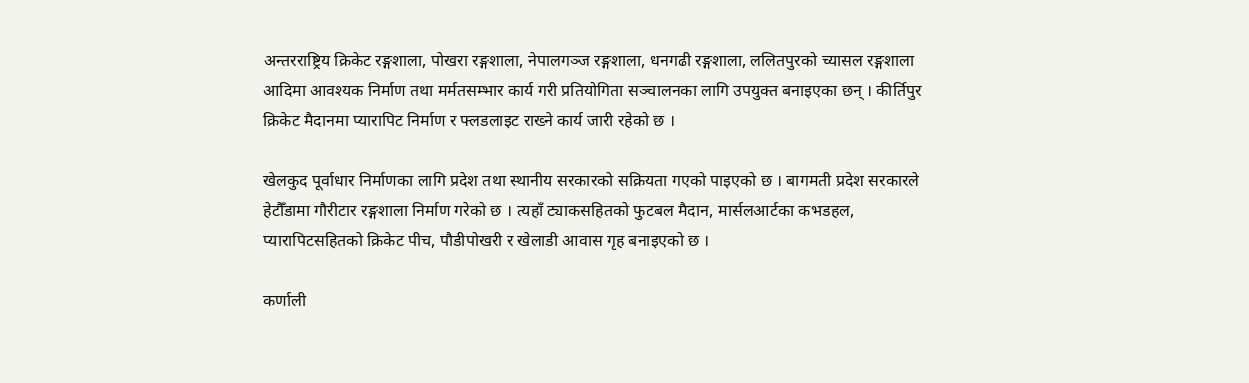अन्तरराष्ट्रिय क्रिकेट रङ्गशाला, पोखरा रङ्गशाला, नेपालगञ्ज रङ्गशाला, धनगढी रङ्गशाला, ललितपुरको च्यासल रङ्गशाला आदिमा आवश्यक निर्माण तथा मर्मतसम्भार कार्य गरी प्रतियोगिता सञ्चालनका लागि उपयुक्त बनाइएका छन् । कीर्तिपुर क्रिकेट मैदानमा प्यारापिट निर्माण र फ्लडलाइट राख्ने कार्य जारी रहेको छ ।

खेलकुद पूर्वाधार निर्माणका लागि प्रदेश तथा स्थानीय सरकारको सक्रियता गएको पाइएको छ । बागमती प्रदेश सरकारले हेटौँडामा गौरीटार रङ्गशाला निर्माण गरेको छ । त्यहाँ ट्याकसहितको फुटबल मैदान, मार्सलआर्टका कभडहल, प्यारापिटसहितको क्रिकेट पीच, पौडीपोखरी र खेलाडी आवास गृह बनाइएको छ ।

कर्णाली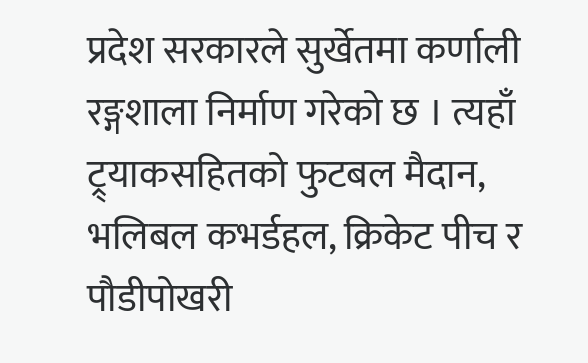प्रदेश सरकारले सुर्खेतमा कर्णाली रङ्गशाला निर्माण गरेको छ । त्यहाँ ट्र्याकसहितको फुटबल मैदान, भलिबल कभर्डहल, क्रिकेट पीच र पौडीपोखरी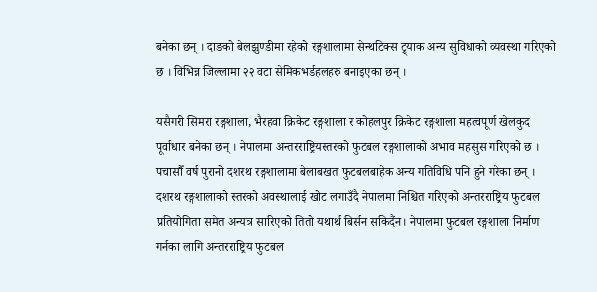बनेका छन् । दाङको बेलझुण्डीमा रहेको रङ्गशालामा सेन्थटिक्स ट्र्याक अन्य सुविधाको व्यवस्था गरिएको छ । विभिन्न जिल्लामा २२ वटा सेमिकभर्डहलहरु बनाइएका छन् ।

यसैगरी सिमरा रङ्गशाला, भैरहवा क्रिकेट रङ्गशाला र कोहलपुर क्रिकेट रङ्गशाला महत्वपूर्ण खेलकुद पूर्वाधार बनेका छन् । नेपालमा अन्तरराष्ट्रियस्तरको फुटबल रङ्गशालाको अभाव महसुस गरिएको छ । पचासौँ वर्ष पुरानो दशरथ रङ्गशालामा बेलाबखत फुटबलबाहेक अन्य गतिविधि पनि हुने गरेका छन् । दशरथ रङ्गशालाको स्तरको अवस्थालाई खोट लगाउँदै नेपालमा निश्चित गरिएको अन्तरराष्ट्रिय फुटबल प्रतियोगिता समेत अन्यत्र सारिएको तितो यथार्थ बिर्सन सकिदैंन। नेपालमा फुटबल रङ्गशाला निर्माण गर्नका लागि अन्तरराष्ट्रिय फुटबल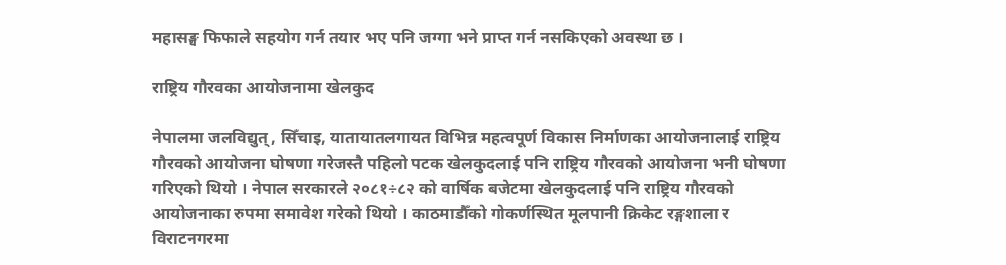महासङ्घ फिफाले सहयोग गर्न तयार भए पनि जग्गा भने प्राप्त गर्न नसकिएको अवस्था छ ।

राष्ट्रिय गौरवका आयोजनामा खेलकुद

नेपालमा जलविद्युत्, सिँचाइ, यातायातलगायत विभिन्न महत्वपूर्ण विकास निर्माणका आयोजनालाई राष्ट्रिय गौरवको आयोजना घोषणा गरेजस्तै पहिलो पटक खेलकुदलाई पनि राष्ट्रिय गौरवको आयोजना भनी घोषणा गरिएको थियो । नेपाल सरकारले २०८१÷८२ को वार्षिक बजेटमा खेलकुदलाई पनि राष्ट्रिय गौरवको आयोजनाका रुपमा समावेश गरेको थियो । काठमाडौँको गोकर्णस्थित मूलपानी क्रिकेट रङ्गशाला र विराटनगरमा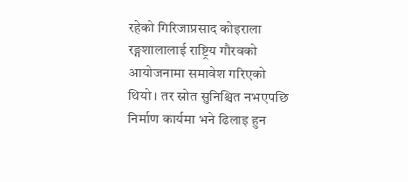रहेको गिरिजाप्रसाद कोइराला रङ्गशालालाई राष्ट्रिय गौरवको आयोजनामा समावेश गरिएको थियो । तर स्रोत सुनिश्चित नभएपछि निर्माण कार्यमा भने ढिलाइ हुन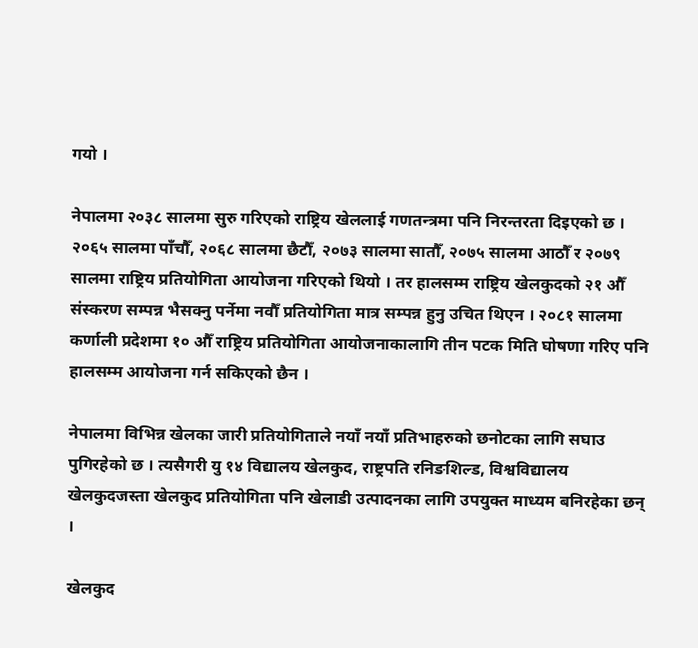गयो ।

नेपालमा २०३८ सालमा सुरु गरिएको राष्ट्रिय खेललाई गणतन्त्रमा पनि निरन्तरता दिइएको छ । २०६५ सालमा पाँचौँ, २०६८ सालमा छैटौँ, २०७३ सालमा सातौँ, २०७५ सालमा आठौँ र २०७९ सालमा राष्ट्रिय प्रतियोगिता आयोजना गरिएको थियो । तर हालसम्म राष्ट्रिय खेलकुदको २१ औँ संस्करण सम्पन्न भैसक्नु पर्नेमा नवौँ प्रतियोगिता मात्र सम्पन्न हुनु उचित थिएन । २०८१ सालमा कर्णाली प्रदेशमा १० औँ राष्ट्रिय प्रतियोगिता आयोजनाकालागि तीन पटक मिति घोषणा गरिए पनि हालसम्म आयोजना गर्न सकिएको छैन ।

नेपालमा विभिन्न खेलका जारी प्रतियोगिताले नयाँ नयाँ प्रतिभाहरुको छनोटका लागि सघाउ पुगिरहेको छ । त्यसैगरी यु १४ विद्यालय खेलकुद, राष्ट्रपति रनिङशिल्ड, विश्वविद्यालय खेलकुदजस्ता खेलकुद प्रतियोगिता पनि खेलाडी उत्पादनका लागि उपयुक्त माध्यम बनिरहेका छन् ।

खेलकुद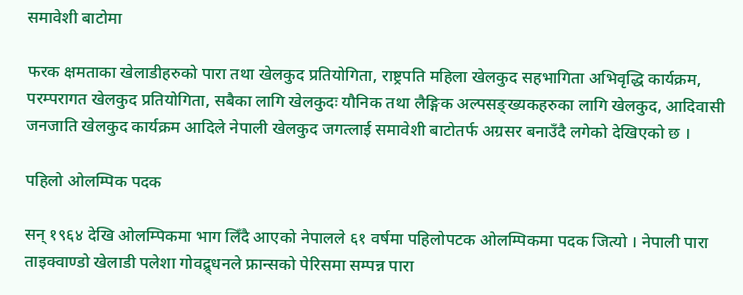समावेशी बाटोमा

फरक क्षमताका खेलाडीहरुको पारा तथा खेलकुद प्रतियोगिता, राष्ट्रपति महिला खेलकुद सहभागिता अभिवृद्धि कार्यक्रम, परम्परागत खेलकुद प्रतियोगिता, सबैका लागि खेलकुदः यौनिक तथा लैङ्गिक अल्पसङ्ख्यकहरुका लागि खेलकुद, आदिवासी जनजाति खेलकुद कार्यक्रम आदिले नेपाली खेलकुद जगत्लाई समावेशी बाटोतर्फ अग्रसर बनाउँदै लगेको देखिएको छ ।

पहिलो ओलम्पिक पदक

सन् १९६४ देखि ओलम्पिकमा भाग लिँदै आएको नेपालले ६१ वर्षमा पहिलोपटक ओलम्पिकमा पदक जित्यो । नेपाली पारा ताइक्वाण्डो खेलाडी पलेशा गोवद्र्र्धनले फ्रान्सको पेरिसमा सम्पन्न पारा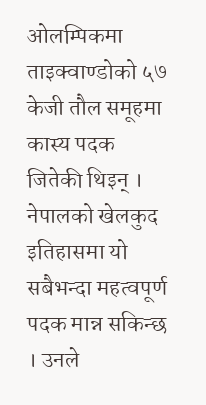ओलम्पिकमा ताइक्वाण्डोको ५७ केजी तौल समूहमा कास्य पदक जितेकी थिइन् । नेपालको खेलकुद इतिहासमा यो सबैभन्दा महत्वपूर्ण पदक मान्न सकिन्छ । उनले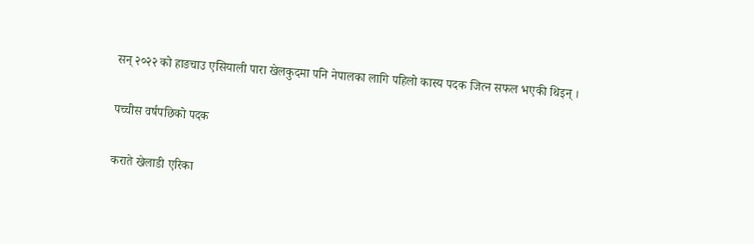सन् २०२२ को हाङचाउ एसियाली पारा खेलकुदमा पनि नेपालका लागि पहिलो कास्य पदक जित्न सफल भएकी थिइन् ।

पच्चीस वर्षपछिको पदक

कराते खेलाडी एरिका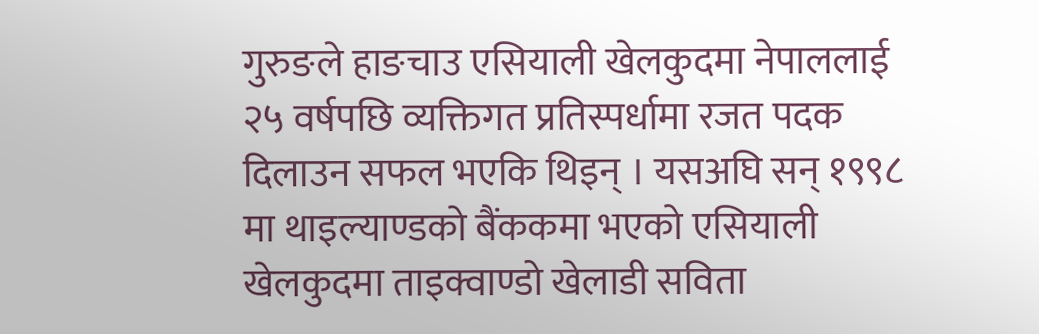गुरुङले हाङचाउ एसियाली खेलकुदमा नेपाललाई २५ वर्षपछि व्यक्तिगत प्रतिस्पर्धामा रजत पदक दिलाउन सफल भएकि थिइन् । यसअघि सन् १९९८ मा थाइल्याण्डको बैंककमा भएको एसियाली खेलकुदमा ताइक्वाण्डो खेलाडी सविता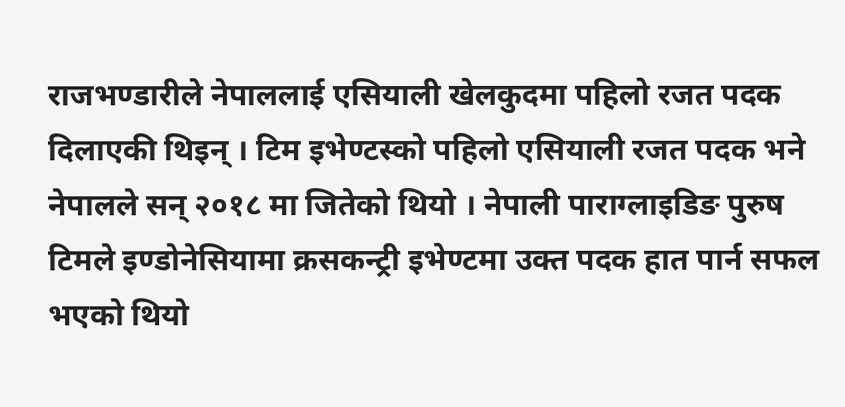राजभण्डारीले नेपाललाई एसियाली खेलकुदमा पहिलो रजत पदक दिलाएकी थिइन् । टिम इभेण्टस्को पहिलो एसियाली रजत पदक भने नेपालले सन् २०१८ मा जितेको थियो । नेपाली पाराग्लाइडिङ पुरुष टिमले इण्डोनेसियामा क्रसकन्ट्री इभेण्टमा उक्त पदक हात पार्न सफल भएको थियो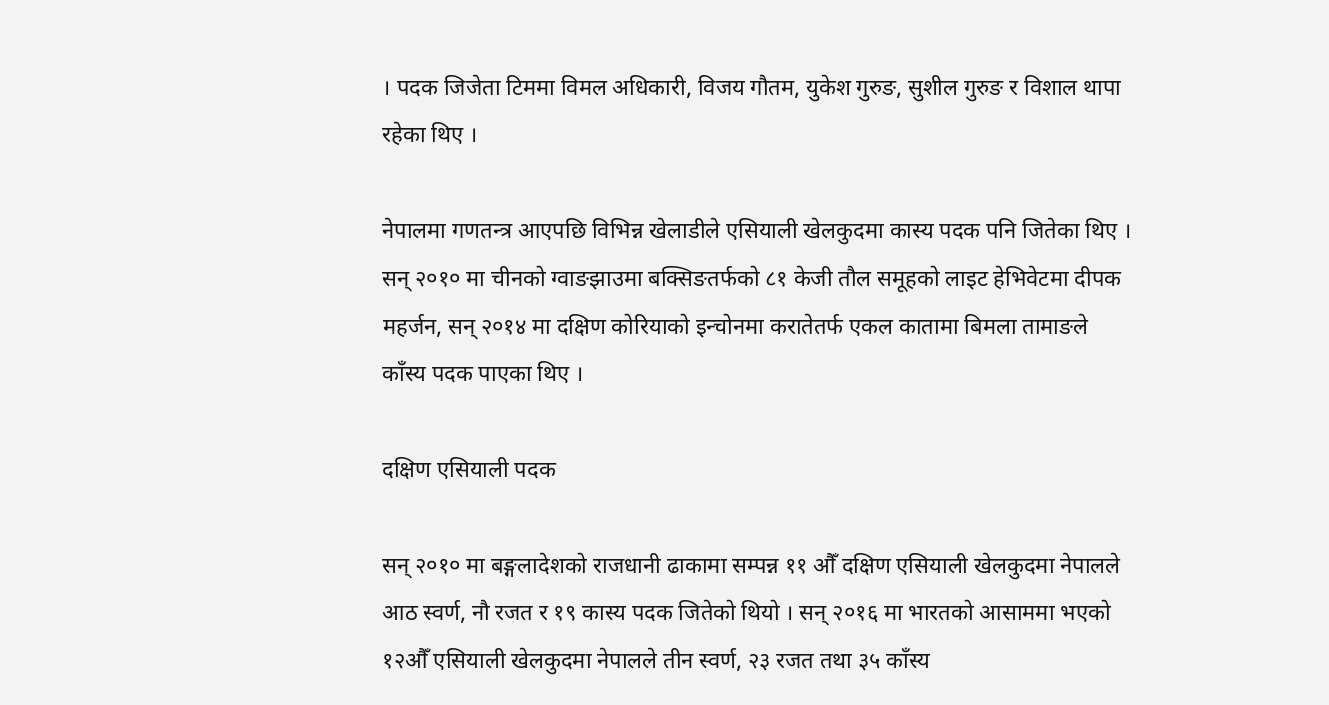। पदक जिजेता टिममा विमल अधिकारी, विजय गौतम, युकेश गुरुङ, सुशील गुरुङ र विशाल थापा रहेका थिए ।

नेपालमा गणतन्त्र आएपछि विभिन्न खेलाडीले एसियाली खेलकुदमा कास्य पदक पनि जितेका थिए । सन् २०१० मा चीनको ग्वाङझाउमा बक्सिङतर्फको ८१ केजी तौल समूहको लाइट हेभिवेटमा दीपक महर्जन, सन् २०१४ मा दक्षिण कोरियाको इन्चोनमा करातेतर्फ एकल कातामा बिमला तामाङले काँस्य पदक पाएका थिए ।

दक्षिण एसियाली पदक

सन् २०१० मा बङ्गलादेशको राजधानी ढाकामा सम्पन्न ११ औँ दक्षिण एसियाली खेलकुदमा नेपालले आठ स्वर्ण, नौ रजत र १९ कास्य पदक जितेको थियो । सन् २०१६ मा भारतको आसाममा भएको १२औँ एसियाली खेलकुदमा नेपालले तीन स्वर्ण, २३ रजत तथा ३५ काँस्य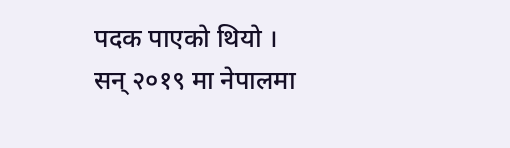पदक पाएको थियो । सन् २०१९ मा नेपालमा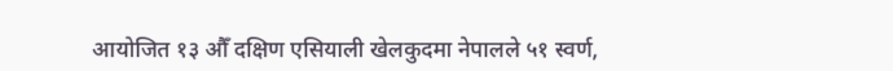आयोजित १३ औँ दक्षिण एसियाली खेलकुदमा नेपालले ५१ स्वर्ण,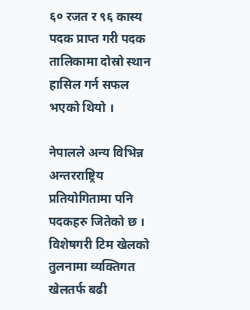६० रजत र ९६ कास्य पदक प्राप्त गरी पदक तालिकामा दोस्रो स्थान हासिल गर्न सफल भएको थियो ।

नेपालले अन्य विभिन्न अन्तरराष्ट्रिय प्रतियोगितामा पनि पदकहरु जितेको छ । विशेषगरी टिम खेलको तुलनामा व्यक्तिगत खेलतर्फ बढी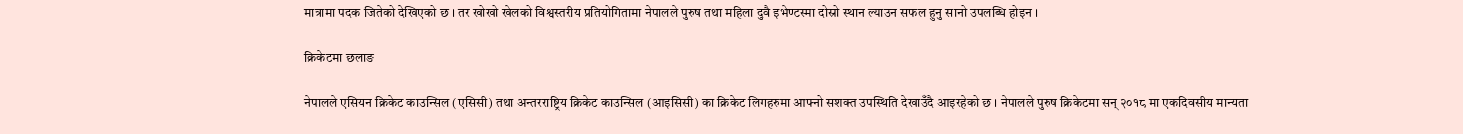मात्रामा पदक जितेको देखिएको छ । तर खोखो खेलको विश्वस्तरीय प्रतियोगितामा नेपालले पुरुष तथा महिला दुवै इभेण्टस्मा दोस्रो स्थान ल्याउन सफल हुनु सानो उपलब्धि होइन ।

क्रिकेटमा छलाङ

नेपालले एसियन क्रिकेट काउन्सिल (एसिसी) तथा अन्तरराष्ट्रिय क्रिकेट काउन्सिल (आइसिसी) का क्रिकेट लिगहरुमा आफ्नो सशक्त उपस्थिति देखाउँदै आइरहेको छ । नेपालले पुरुष क्रिकेटमा सन् २०१८ मा एकदिवसीय मान्यता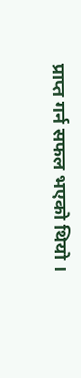प्राप्त गर्न सफल भएको थियो ।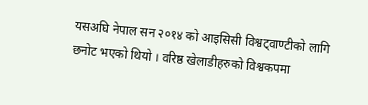यसअघि नेपाल सन २०१४ को आइसिसी विश्वट्वाण्टीको लागि छनोट भएको थियो । वरिष्ठ खेलाडीहरुको विश्वकपमा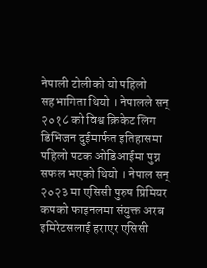नेपाली टोलीको यो पहिलो सहभागिता थियो । नेपालले सन् २०१८ को विश्व क्रिकेट लिग डिभिजन दुईमार्फत इतिहासमा पहिलो पटक ओडिआईमा पुग्न सफल भएको थियो । नेपाल सन् २०२३ मा एसिसी पुरुष प्रिमियर कपको फाइनलमा संयुक्त अरब इमिरेटसलाई हराएर एसिसी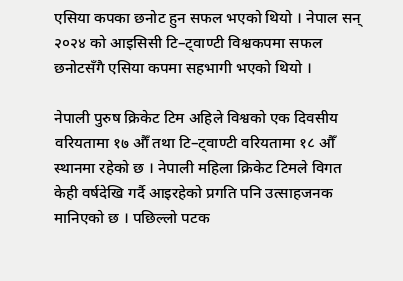एसिया कपका छनोट हुन सफल भएको थियो । नेपाल सन् २०२४ को आइसिसी टि–ट्वाण्टी विश्वकपमा सफल छनोटसँगै एसिया कपमा सहभागी भएको थियो ।

नेपाली पुरुष क्रिकेट टिम अहिले विश्वको एक दिवसीय वरियतामा १७ औँ तथा टि–ट्वाण्टी वरियतामा १८ औँ स्थानमा रहेको छ । नेपाली महिला क्रिकेट टिमले विगत केही वर्षदेखि गर्दै आइरहेको प्रगति पनि उत्साहजनक मानिएको छ । पछिल्लो पटक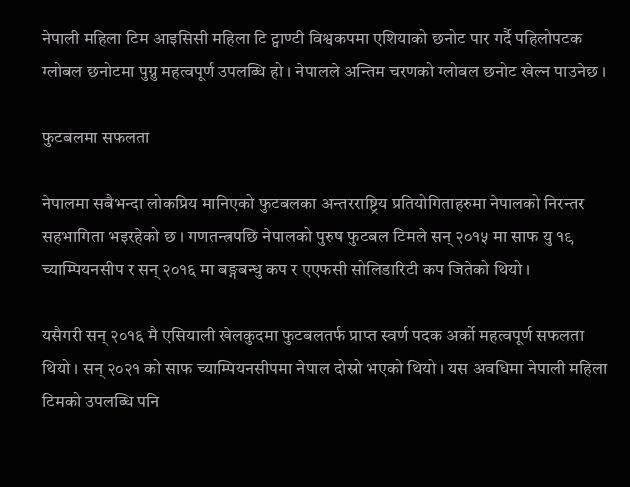नेपाली महिला टिम आइसिसी महिला टि ट्वाण्टी विश्वकपमा एशियाको छनोट पार गर्दै पहिलोपटक ग्लोबल छनोटमा पुग्नु महत्वपूर्ण उपलब्धि हो । नेपालले अन्तिम चरणको ग्लोबल छनोट खेल्न पाउनेछ ।

फुटबलमा सफलता

नेपालमा सबैभन्दा लोकप्रिय मानिएको फुटबलका अन्तरराष्ट्रिय प्रतियोगिताहरुमा नेपालको निरन्तर सहभागिता भइरहेको छ । गणतन्त्रपछि नेपालको पुरुष फुटबल टिमले सन् २०१५ मा साफ यु १९ च्याम्पियनसीप र सन् २०१६ मा बङ्गबन्धु कप र एएफसी सोलिडारिटी कप जितेको थियो ।

यसैगरी सन् २०१६ मै एसियाली खेलकुदमा फुटबलतर्फ प्राप्त स्वर्ण पदक अर्को महत्वपूर्ण सफलता थियो । सन् २०२१ को साफ च्याम्पियनसीपमा नेपाल दोस्रो भएको थियो । यस अवधिमा नेपाली महिला टिमको उपलब्धि पनि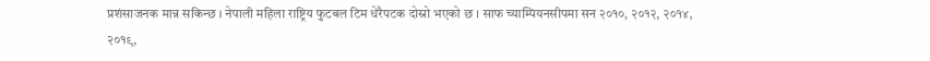प्रशंसाजनक मान्न सकिन्छ । नेपाली महिला राष्ट्रिय फुटबल टिम धेरैपटक दोस्रो भएको छ । साफ च्याम्पियनसीपमा सन २०१०, २०१२, २०१४, २०१९,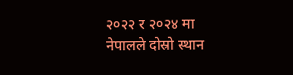२०२२ र २०२४ मा नेपालले दोस्रो स्थान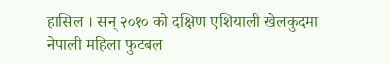हासिल । सन् २०१० को दक्षिण एशियाली खेलकुदमा नेपाली महिला फुटबल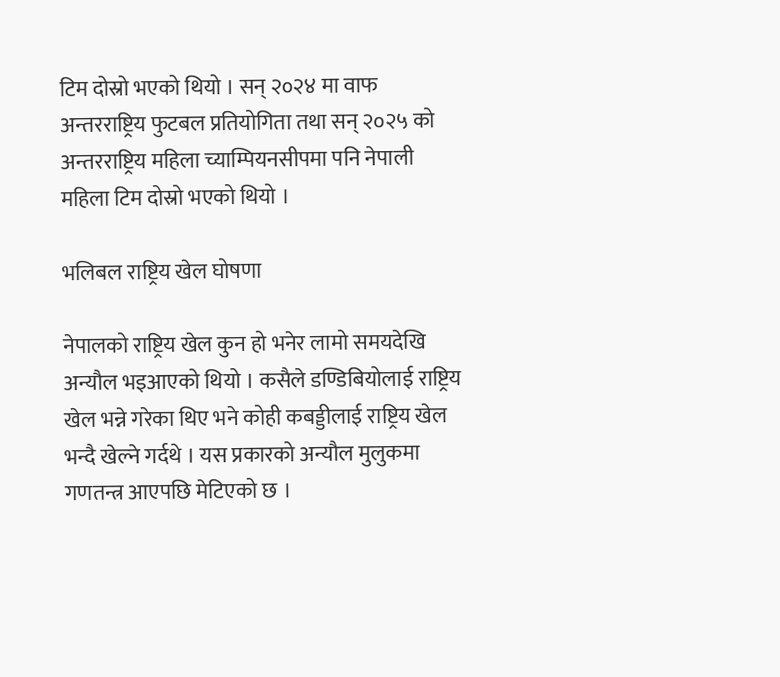टिम दोस्रो भएको थियो । सन् २०२४ मा वाफ अन्तरराष्ट्रिय फुटबल प्रतियोगिता तथा सन् २०२५ को अन्तरराष्ट्रिय महिला च्याम्पियनसीपमा पनि नेपाली महिला टिम दोस्रो भएको थियो ।

भलिबल राष्ट्रिय खेल घोषणा

नेपालको राष्ट्रिय खेल कुन हो भनेर लामो समयदेखि अन्यौल भइआएको थियो । कसैले डण्डिबियोलाई राष्ट्रिय खेल भन्ने गरेका थिए भने कोही कबड्डीलाई राष्ट्रिय खेल भन्दै खेल्ने गर्दथे । यस प्रकारको अन्यौल मुलुकमा गणतन्त्र आएपछि मेटिएको छ ।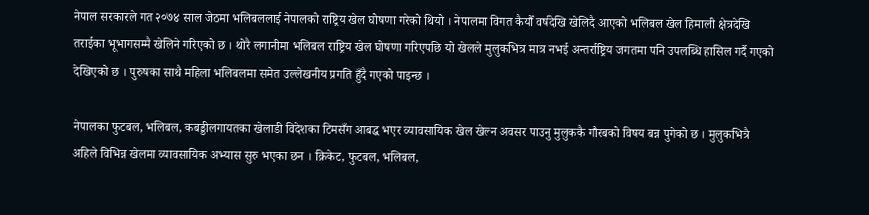नेपाल सरकारले गत २०७४ साल जेठमा भलिबललाई नेपालको राष्ट्रिय खेल घोषणा गरेको थियो । नेपालमा विगत कैयौँ वर्षदेखि खेलिदै आएको भलिबल खेल हिमाली क्षेत्रदेखि तराईका भूभागसम्मै खेलिने गरिएको छ । थोरै लगानीमा भलिबल राष्ट्रिय खेल घोषणा गरिएपछि यो खेलले मुलुकभित्र मात्र नभई अन्तर्राष्ट्रिय जगतमा पनि उपलब्धि हासिल गर्दै गएको देखिएको छ । पुरुषका साथै महिला भलिबलमा समेत उल्लेखनीय प्रगति हुँदै गएको पाइन्छ ।

नेपालका फुटबल, भलिबल, कबड्डीलगायतका खेलाडी विदेशका टिमसँग आबद्ध भएर व्यावसायिक खेल खेल्न अवसर पाउनु मुलुककै गौरबको विषय बन्न पुगेको छ । मुलुकभित्रै अहिले विभिन्न खेलमा व्यावसायिक अभ्यास सुरु भएका छन । क्रिकेट, फुटबल, भलिबल,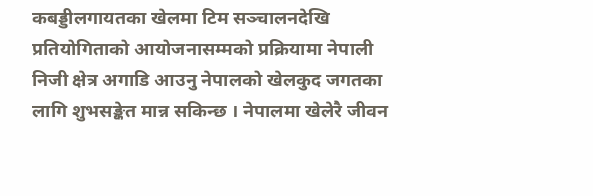कबड्डीलगायतका खेलमा टिम सञ्चालनदेखि प्रतियोगिताको आयोजनासम्मको प्रक्रियामा नेपाली निजी क्षेत्र अगाडि आउनु नेपालको खेलकुद जगतका लागि शुभसङ्केत मान्न सकिन्छ । नेपालमा खेलेरै जीवन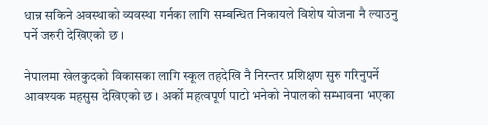धान्न सकिने अवस्थाको व्यवस्था गर्नका लागि सम्बन्धित निकायले विशेष योजना नै ल्याउनु पर्ने जरुरी देखिएको छ ।

नेपालमा खेलकुदको विकासका लागि स्कूल तहदेखि नै निरन्तर प्रशिक्षण सुरु गरिनुपर्ने आवश्यक महसुस देखिएको छ । अर्को महत्वपूर्ण पाटो भनेको नेपालको सम्भावना भएका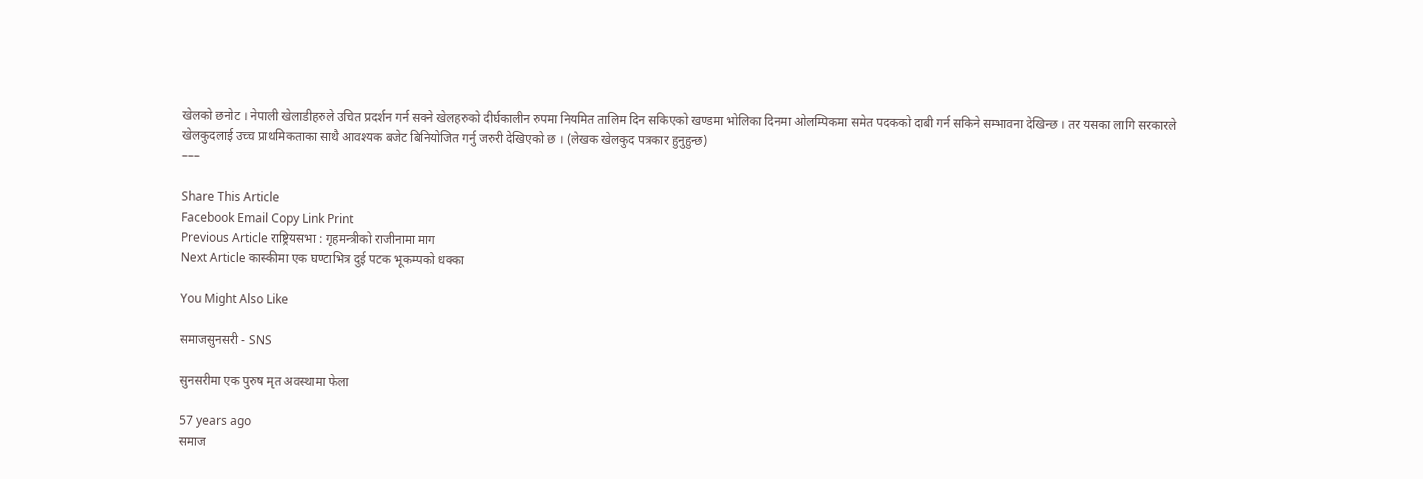खेलको छनोट । नेपाली खेलाडीहरुले उचित प्रदर्शन गर्न सक्ने खेलहरुको दीर्घकालीन रुपमा नियमित तालिम दिन सकिएको खण्डमा भोलिका दिनमा ओलम्पिकमा समेत पदकको दाबी गर्न सकिने सम्भावना देखिन्छ । तर यसका लागि सरकारले खेलकुदलाई उच्च प्राथमिकताका साथै आवश्यक बजेट बिनियोजित गर्नु जरुरी देखिएको छ । (लेखक खेलकुद पत्रकार हुनुहुन्छ)
–––

Share This Article
Facebook Email Copy Link Print
Previous Article राष्ट्रियसभा : गृहमन्त्रीको राजीनामा माग
Next Article कास्कीमा एक घण्टाभित्र दुई पटक भूकम्पको धक्का

You Might Also Like

समाजसुनसरी - SNS

सुनसरीमा एक पुरुष मृत अवस्थामा फेला

57 years ago
समाज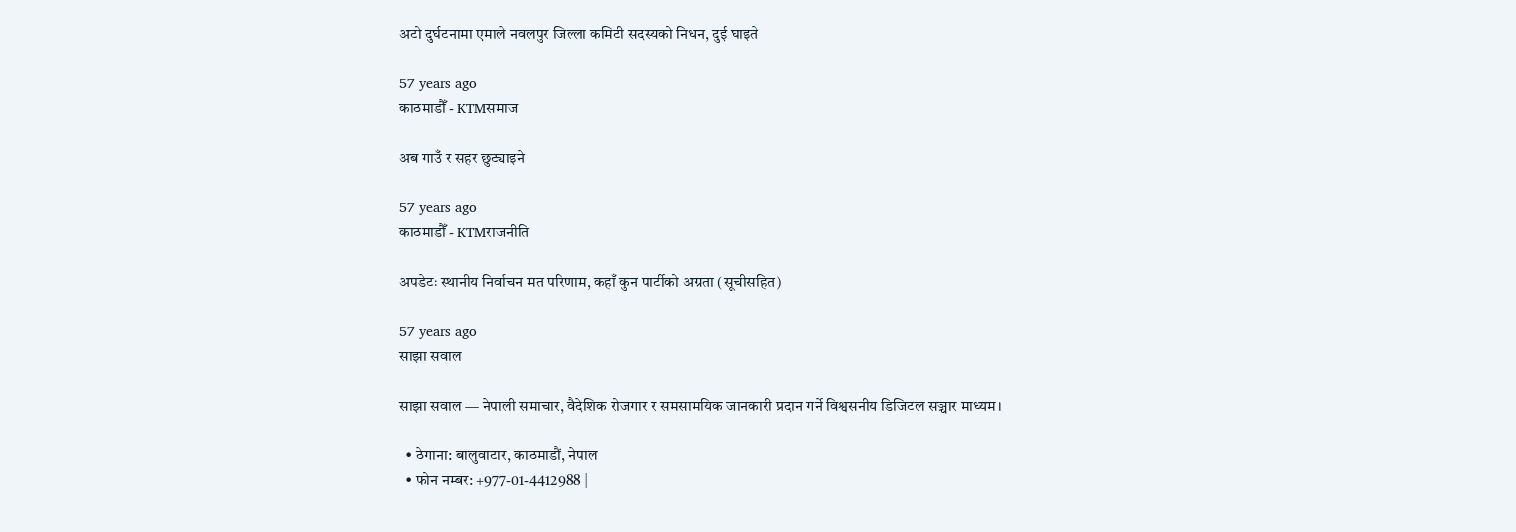अटो दुर्घटनामा एमाले नवलपुर जिल्ला कमिटी सदस्यको निधन, दुई घाइते

57 years ago
काठमाडौँ - KTMसमाज

अब गाउँ र सहर छुट्याइने

57 years ago
काठमाडौँ - KTMराजनीति

अपडेटः स्थानीय निर्वाचन मत परिणाम, कहाँ कुन पार्टीको अग्रता (सूचीसहित)

57 years ago
साझा सवाल

साझा सवाल — नेपाली समाचार, वैदेशिक रोजगार र समसामयिक जानकारी प्रदान गर्ने विश्वसनीय डिजिटल सञ्चार माध्यम।

  • ठेगाना: बालुवाटार, काठमाडौं, नेपाल
  • फोन नम्बर: +977-01-4412988 |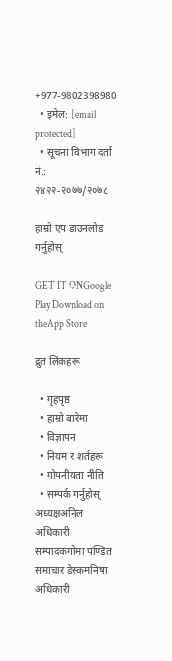+977-9802398980
  • इमेल: [email protected]
  • सूचना विभाग दर्ता नं.: २४२२-२०७७/२०७८

हाम्रो एप डाउनलोड गर्नुहोस्

GET IT ONGoogle Play Download on theApp Store

द्रुत लिंकहरू

  • गृहपृष्ठ
  • हाम्रो बारेमा
  • विज्ञापन
  • नियम र शर्तहरू
  • गोपनीयता नीति
  • सम्पर्क गर्नुहोस्
अध्यक्षअनिल अधिकारी
सम्पादकगोमा पण्डित
समाचार डेस्कमनिषा अधिकारी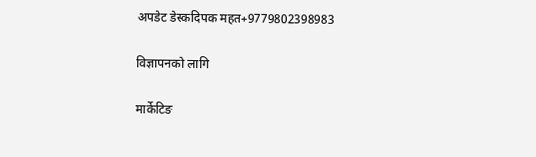अपडेट डेस्कदिपक महत+9779802398983

विज्ञापनको लागि

मार्केटिङ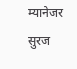म्यानेजर सुरज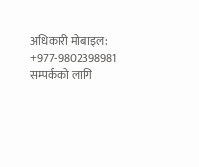अधिकारी मोबाइल: +977-9802398981
सम्पर्कको लागि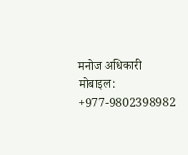मनोज अधिकारी मोबाइल: +977-9802398982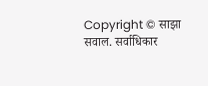Copyright © साझा सवाल. सर्वाधिकार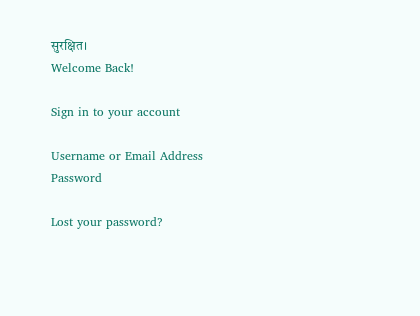सुरक्षित।
Welcome Back!

Sign in to your account

Username or Email Address
Password

Lost your password?